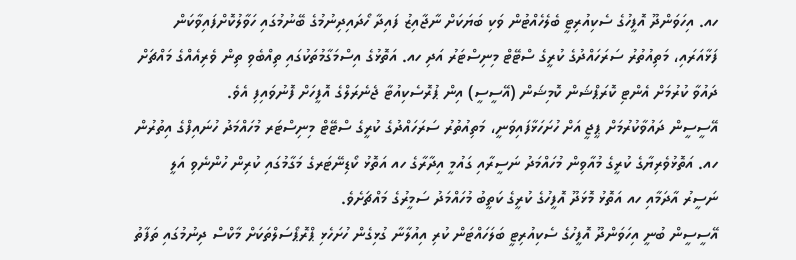ހއ. އިހަވަންދޫ އޮފީހުގެ ސެކިއުރިޓީ ބެލެހެއްޓުން ވަކި ބަޔަކަށް ނާޖާއިޒު ފައިދާ ހޯދައިދިނުމުގެ ބޭނުމުގައި ހަވާލުކޮށްފައިވާކަން ފަޅާއަރައި، މަތިއުތުރު ސަރަހައްދުގެ ކުރީގެ ސްޓޭޓް މިނިސްޓަރު އަދި ހއ. އަތޮޅުގެ އިސްމަގާމުތަކުގައި ތިއްބެވި ތިން ވެރިއެއްގެ މައްޗަށް ދައުވާ ކުރުމަށް އެންޓި ކޮރަޕްޝަން ކޮމިޝަން (އޭސީސީ) އިން ޕުރޮސެކިއުޓާ ޖެނެރަލްގެ އޮފީހަށް ފޮނުވައިފި އެވެ.
އޭސީސީން ދައުވާކުރުމަށް ޕީޖީ އަށް ހުށަހަޅާފައިވަނީ، މަތިއުތުރު ސަރަހައްދުގެ ކުރީގެ ސްޓޭޓް މިނިސްޓަރ މުހައްމަދު ހުނައިފްގެ އިތުރުން ހއ. އަތޮޅުވެރިޔާގެ ކުރީގެ މުއާވިން މުހައްމަދު ނަސީރާއި ގައުމީ އިދާރާގެ ހއ އަތޮޅު ކޯޑިނޭޓަރގެ މަގާމުގައި ކުރިން ހުންނެވި އަލީ ނަސީރު އާދަމާއި ހއ އަތޮޅު މޮޅަދޫ އޮފީހުގެ ކުރީގެ ކަތީބު މުހައްމަދު ސަމީރުގެ މައްޗަށެވެ.
އޭސީސީން ބުނީ އިހަވަންދޫ އޮފީހުގެ ސެކިއުރިޓީ ބަލަހައްޓަން ކުރި އިއުލާނާ ގުޅިގެން ހުށަހެޅި ޕްރޮޕޯސަލްތަކަށް މާކްސް ދިނުމުގައި ތަފާތު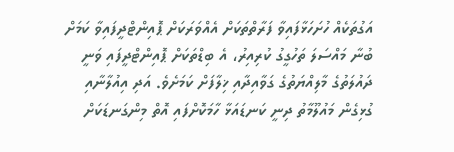އަގުތަކެއް ހުށަހަޅާފައިވާ ފަރާތްތަކަށް އެއްވަރަކަށް ޕޮއިންޓްދީފައިވާ ކަމަށް ބުނާ މައްސަލަ ތަހުގީގު ކުރިއިރު، އެ ބިޑްތަކަށް ޕޮއިންޓްދީފައި ވަނީ ދައުލަތުގެ މާލިއްޔަތުގެ ގަވާއިދާއި ޚިލާފަށް ކަމަށެވެ. އަދި އިއުލާނާއި ގުޅިގެން މައުލޫމާތު ދިނީ ކަނޑައަޅާ ހާމަކޮށްފައި އޮތް މިންގަނޑަކަށް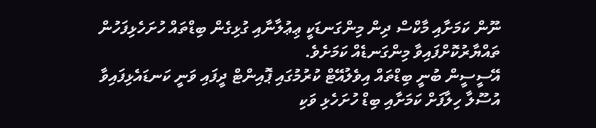ނޫން ކަމަށާއި މާކްސް ދިން މިންގަނޑަކީ ޢިޢުލާނާއި ގުޅިގެން ބިޑްތައް ހުށަހެޅިފަހުން ތައްޔާރުކޮށްފައިވާ މިންގަނޑެއް ކަމަށެވެ.
އޭސީސީން ބުނީ ބިޑްތައް އިވެލުއޭޓް ކުރުމުގައި ޕޮއިންޓް ދީފައި ވަނީ ކަނޑައެޅިފައިވާ އުސޫލާ ހިލާފަށް ކަމަށާއި ބިޑް ހުށަހެޅި ވަކި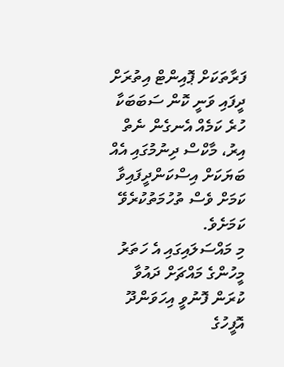ފަރާތަކަށް ޕޮއިންޓް އިތުރަށް ދީފައި ވަނީ ކޮން ސަބަބަކާ ހުރެ ކަމެއް އެނގެން ނެތް އިރު، މާކްސް ދިނުމުގައި އެއް ބަޔަކަށް އިސްކަންދީފައިވާ ކަމަށް ވެސް ތުހުމަތުކުރެވޭ ކަމަށެވެ.
މި މައްސަލައިގައި އެ ހަތަރު މީހުންގެ މައްޗަށް ދައުވާ ކުރަން ފޮނުވީ އިހަވަންދޫ އޮފީހުގެ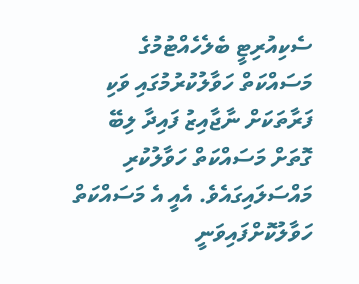ސެކިއުރިޓީ ބެލެހެއްޓުމުގެ މަސައްކަތް ހަވާލުކުރުމުގައި ވަކި ފަރާތަކަށް ނާޖާއިޒު ފައިދާ ލިބޭ ގޮތަށް މަސައްކަތް ހަވާލުކުރި މައްސަލައިގައެވެ. އެއީ އެ މަސައްކަތް ހަވާލުކޮށްފައިވަނީ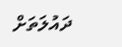ދައުލަތަށް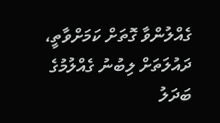ގެއްލުންވާ ގޮތަށް ކަމަށްވާތީ، ދައުލަތަށް ލިބުނު ގެއްލުމުގެ ބަދަލު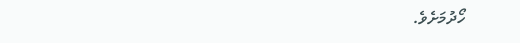ހޯދުމަށެވެ.